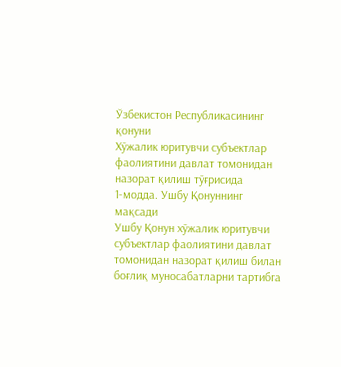Ўзбекистон Республикасининг қонуни
Хўжалик юритувчи субъектлар фаолиятини давлат томонидан назорат қилиш тўғрисида
1-модда. Ушбу Қонуннинг мақсади
Ушбу Қонун хўжалик юритувчи субъектлар фаолиятини давлат томонидан назорат қилиш билан боғлиқ муносабатларни тартибга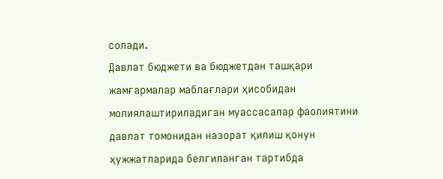солади.
Давлат бюджети ва бюджетдан ташқари жамғармалар маблағлари ҳисобидан молиялаштириладиган муассасалар фаолиятини давлат томонидан назорат қилиш қонун ҳужжатларида белгиланган тартибда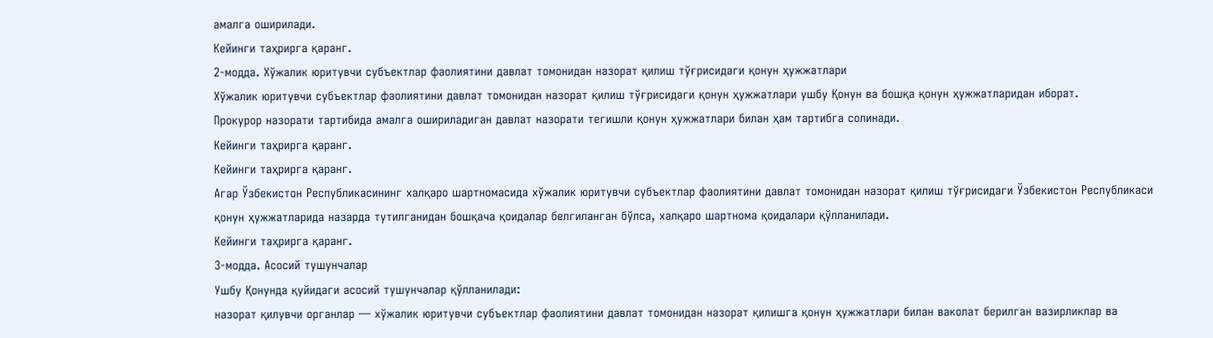амалга оширилади.
Кейинги таҳрирга қаранг.
2-модда. Хўжалик юритувчи субъектлар фаолиятини давлат томонидан назорат қилиш тўғрисидаги қонун ҳужжатлари
Хўжалик юритувчи субъектлар фаолиятини давлат томонидан назорат қилиш тўғрисидаги қонун ҳужжатлари ушбу Қонун ва бошқа қонун ҳужжатларидан иборат.
Прокурор назорати тартибида амалга ошириладиган давлат назорати тегишли қонун ҳужжатлари билан ҳам тартибга солинади.
Кейинги таҳрирга қаранг.
Кейинги таҳрирга қаранг.
Агар Ўзбекистон Республикасининг халқаро шартномасида хўжалик юритувчи субъектлар фаолиятини давлат томонидан назорат қилиш тўғрисидаги Ўзбекистон Республикаси қонун ҳужжатларида назарда тутилганидан бошқача қоидалар белгиланган бўлса, халқаро шартнома қоидалари қўлланилади.
Кейинги таҳрирга қаранг.
3-модда. Асосий тушунчалар
Ушбу Қонунда қуйидаги асосий тушунчалар қўлланилади:
назорат қилувчи органлар — хўжалик юритувчи субъектлар фаолиятини давлат томонидан назорат қилишга қонун ҳужжатлари билан ваколат берилган вазирликлар ва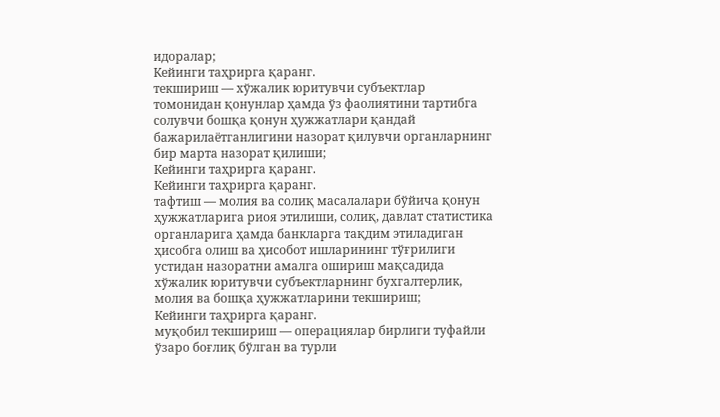идоралар;
Кейинги таҳрирга қаранг.
текшириш — хўжалик юритувчи субъектлар томонидан қонунлар ҳамда ўз фаолиятини тартибга солувчи бошқа қонун ҳужжатлари қандай бажарилаётганлигини назорат қилувчи органларнинг бир марта назорат қилиши;
Кейинги таҳрирга қаранг.
Кейинги таҳрирга қаранг.
тафтиш — молия ва солиқ масалалари бўйича қонун ҳужжатларига риоя этилиши, солиқ, давлат статистика органларига ҳамда банкларга тақдим этиладиган ҳисобга олиш ва ҳисобот ишларининг тўғрилиги устидан назоратни амалга ошириш мақсадида хўжалик юритувчи субъектларнинг бухгалтерлик, молия ва бошқа ҳужжатларини текшириш;
Кейинги таҳрирга қаранг.
муқобил текшириш — операциялар бирлиги туфайли ўзаро боғлиқ бўлган ва турли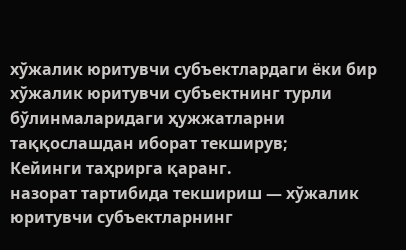хўжалик юритувчи субъектлардаги ёки бир хўжалик юритувчи субъектнинг турли бўлинмаларидаги ҳужжатларни таққослашдан иборат текширув;
Кейинги таҳрирга қаранг.
назорат тартибида текшириш — хўжалик юритувчи субъектларнинг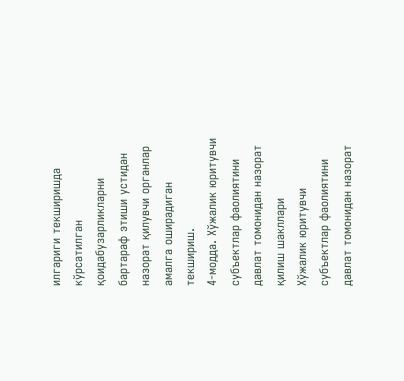илгариги текширишда кўрсатилган қоидабузарликларни бартараф этиши устидан назорат қилувчи органлар амалга оширадиган текшириш.
4-модда. Хўжалик юритувчи субъектлар фаолиятини давлат томонидан назорат қилиш шакллари
Хўжалик юритувчи субъектлар фаолиятини давлат томонидан назорат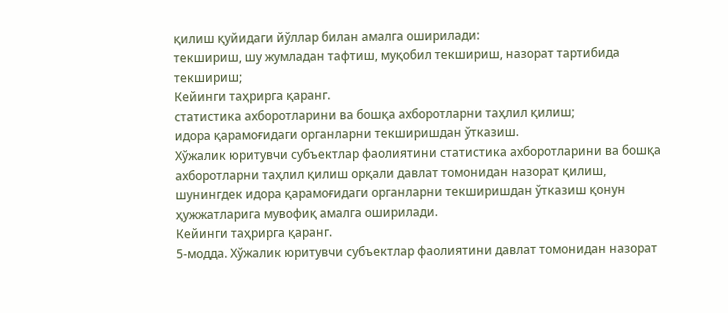қилиш қуйидаги йўллар билан амалга оширилади:
текшириш, шу жумладан тафтиш, муқобил текшириш, назорат тартибида текшириш;
Кейинги таҳрирга қаранг.
статистика ахборотларини ва бошқа ахборотларни таҳлил қилиш;
идора қарамоғидаги органларни текширишдан ўтказиш.
Хўжалик юритувчи субъектлар фаолиятини статистика ахборотларини ва бошқа ахборотларни таҳлил қилиш орқали давлат томонидан назорат қилиш, шунингдек идора қарамоғидаги органларни текширишдан ўтказиш қонун ҳужжатларига мувофиқ амалга оширилади.
Кейинги таҳрирга қаранг.
5-модда. Хўжалик юритувчи субъектлар фаолиятини давлат томонидан назорат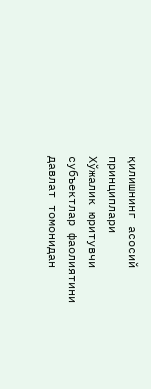қилишнинг асосий принциплари
Хўжалик юритувчи субъектлар фаолиятини давлат томонидан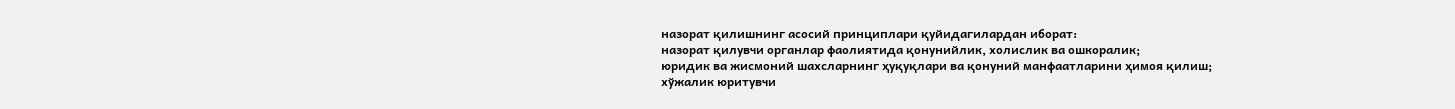назорат қилишнинг асосий принциплари қуйидагилардан иборат:
назорат қилувчи органлар фаолиятида қонунийлик, холислик ва ошкоралик;
юридик ва жисмоний шахсларнинг ҳуқуқлари ва қонуний манфаатларини ҳимоя қилиш;
хўжалик юритувчи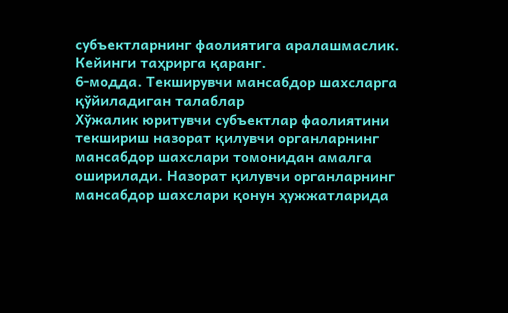субъектларнинг фаолиятига аралашмаслик.
Кейинги таҳрирга қаранг.
6-модда. Текширувчи мансабдор шахсларга қўйиладиган талаблар
Хўжалик юритувчи субъектлар фаолиятини текшириш назорат қилувчи органларнинг мансабдор шахслари томонидан амалга оширилади. Назорат қилувчи органларнинг мансабдор шахслари қонун ҳужжатларида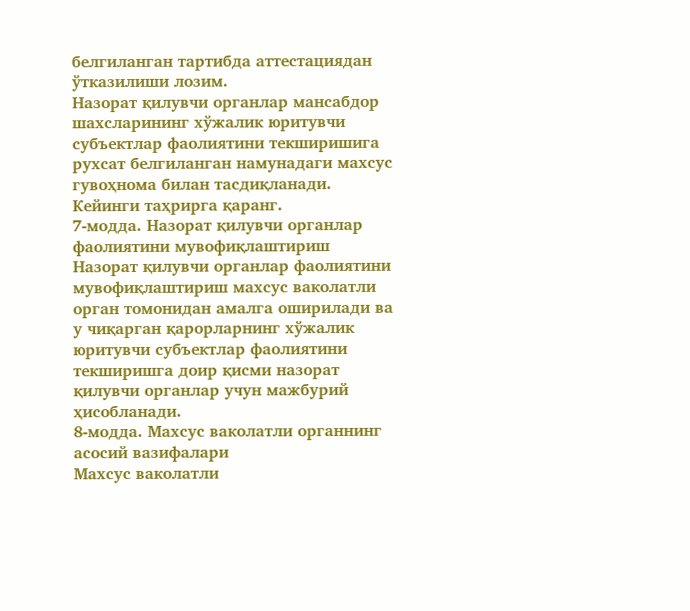белгиланган тартибда аттестациядан ўтказилиши лозим.
Назорат қилувчи органлар мансабдор шахсларининг хўжалик юритувчи субъектлар фаолиятини текширишига рухсат белгиланган намунадаги махсус гувоҳнома билан тасдиқланади.
Кейинги таҳрирга қаранг.
7-модда. Назорат қилувчи органлар фаолиятини мувофиқлаштириш
Назорат қилувчи органлар фаолиятини мувофиқлаштириш махсус ваколатли орган томонидан амалга оширилади ва у чиқарган қарорларнинг хўжалик юритувчи субъектлар фаолиятини текширишга доир қисми назорат қилувчи органлар учун мажбурий ҳисобланади.
8-модда. Махсус ваколатли органнинг асосий вазифалари
Махсус ваколатли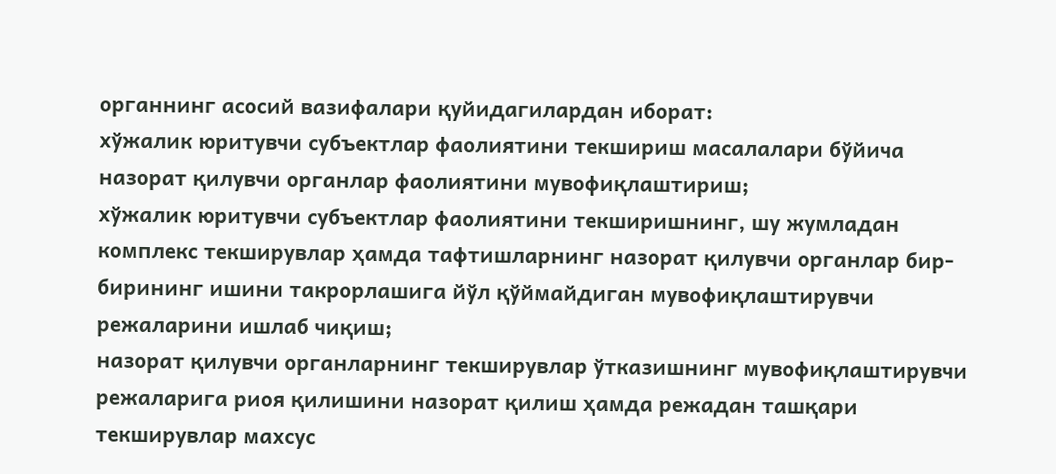органнинг асосий вазифалари қуйидагилардан иборат:
хўжалик юритувчи субъектлар фаолиятини текшириш масалалари бўйича назорат қилувчи органлар фаолиятини мувофиқлаштириш;
хўжалик юритувчи субъектлар фаолиятини текширишнинг, шу жумладан комплекс текширувлар ҳамда тафтишларнинг назорат қилувчи органлар бир-бирининг ишини такрорлашига йўл қўймайдиган мувофиқлаштирувчи режаларини ишлаб чиқиш;
назорат қилувчи органларнинг текширувлар ўтказишнинг мувофиқлаштирувчи режаларига риоя қилишини назорат қилиш ҳамда режадан ташқари текширувлар махсус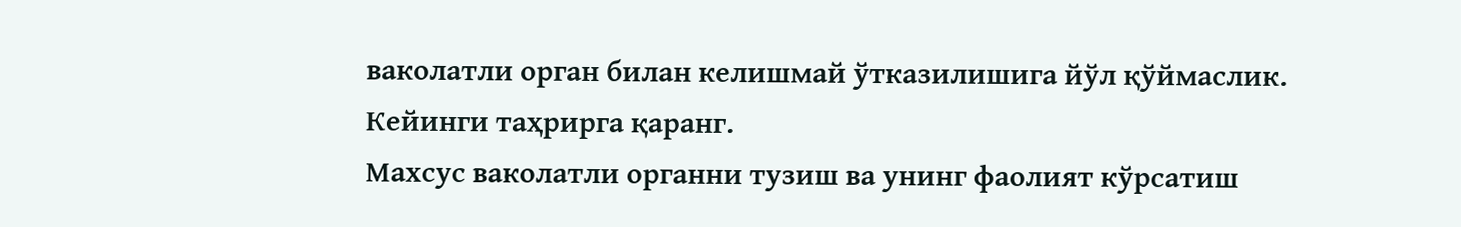ваколатли орган билан келишмай ўтказилишига йўл қўймаслик.
Кейинги таҳрирга қаранг.
Махсус ваколатли органни тузиш ва унинг фаолият кўрсатиш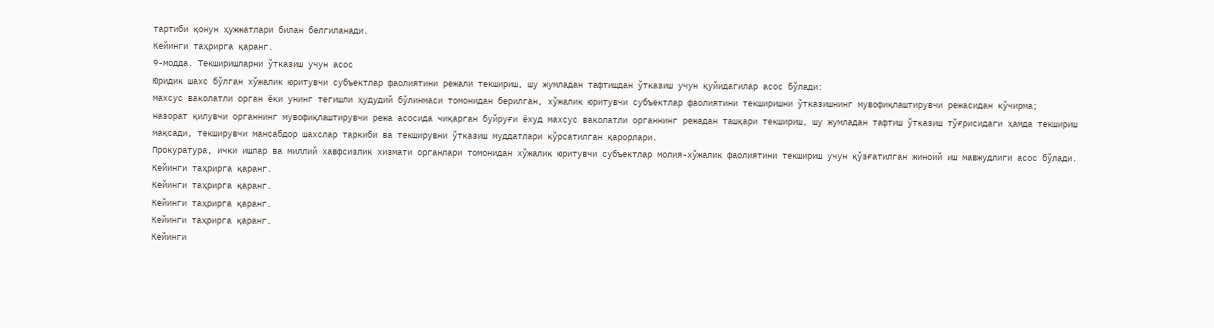тартиби қонун ҳужжатлари билан белгиланади.
Кейинги таҳрирга қаранг.
9-модда. Текширишларни ўтказиш учун асос
Юридик шахс бўлган хўжалик юритувчи субъектлар фаолиятини режали текшириш, шу жумладан тафтишдан ўтказиш учун қуйидагилар асос бўлади:
махсус ваколатли орган ёки унинг тегишли ҳудудий бўлинмаси томонидан берилган, хўжалик юритувчи субъектлар фаолиятини текширишни ўтказишнинг мувофиқлаштирувчи режасидан кўчирма;
назорат қилувчи органнинг мувофиқлаштирувчи режа асосида чиқарган буйруғи ёхуд махсус ваколатли органнинг режадан ташқари текшириш, шу жумладан тафтиш ўтказиш тўғрисидаги ҳамда текшириш мақсади, текширувчи мансабдор шахслар таркиби ва текширувни ўтказиш муддатлари кўрсатилган қарорлари.
Прокуратура, ички ишлар ва миллий хавфсизлик хизмати органлари томонидан хўжалик юритувчи субъектлар молия-хўжалик фаолиятини текшириш учун қўзғатилган жиноий иш мавжудлиги асос бўлади.
Кейинги таҳрирга қаранг.
Кейинги таҳрирга қаранг.
Кейинги таҳрирга қаранг.
Кейинги таҳрирга қаранг.
Кейинги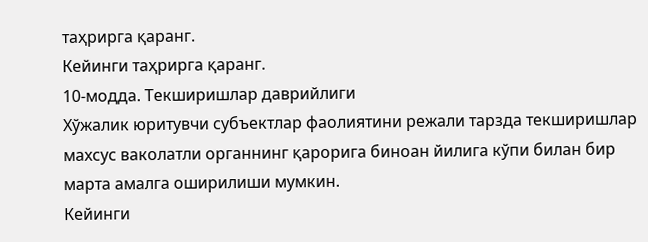таҳрирга қаранг.
Кейинги таҳрирга қаранг.
10-модда. Текширишлар даврийлиги
Хўжалик юритувчи субъектлар фаолиятини режали тарзда текширишлар махсус ваколатли органнинг қарорига биноан йилига кўпи билан бир марта амалга оширилиши мумкин.
Кейинги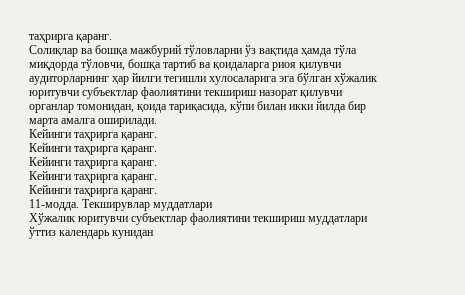таҳрирга қаранг.
Солиқлар ва бошқа мажбурий тўловларни ўз вақтида ҳамда тўла миқдорда тўловчи, бошқа тартиб ва қоидаларга риоя қилувчи аудиторларнинг ҳар йилги тегишли хулосаларига эга бўлган хўжалик юритувчи субъектлар фаолиятини текшириш назорат қилувчи органлар томонидан, қоида тариқасида, кўпи билан икки йилда бир марта амалга оширилади.
Кейинги таҳрирга қаранг.
Кейинги таҳрирга қаранг.
Кейинги таҳрирга қаранг.
Кейинги таҳрирга қаранг.
Кейинги таҳрирга қаранг.
11-модда. Текширувлар муддатлари
Хўжалик юритувчи субъектлар фаолиятини текшириш муддатлари ўттиз календарь кунидан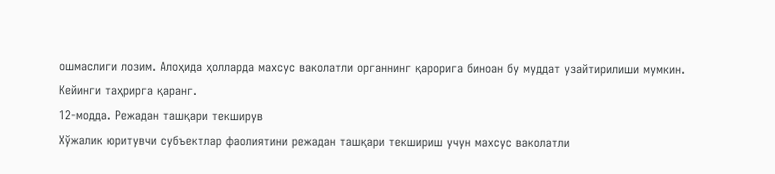ошмаслиги лозим. Алоҳида ҳолларда махсус ваколатли органнинг қарорига биноан бу муддат узайтирилиши мумкин.
Кейинги таҳрирга қаранг.
12-модда. Режадан ташқари текширув
Хўжалик юритувчи субъектлар фаолиятини режадан ташқари текшириш учун махсус ваколатли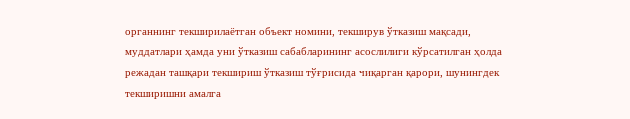органнинг текширилаётган объект номини, текширув ўтказиш мақсади, муддатлари ҳамда уни ўтказиш сабабларининг асослилиги кўрсатилган ҳолда режадан ташқари текшириш ўтказиш тўғрисида чиқарган қарори, шунингдек текширишни амалга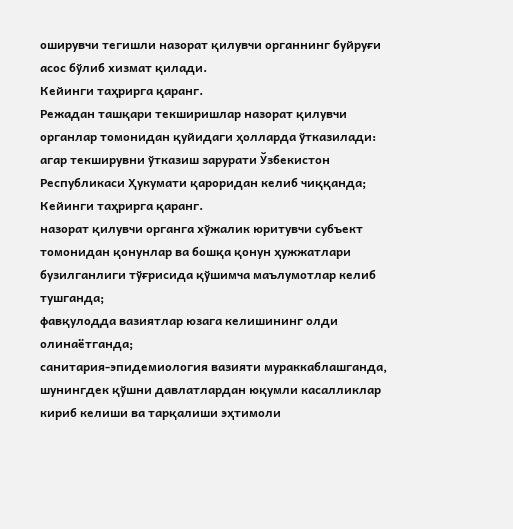оширувчи тегишли назорат қилувчи органнинг буйруғи асос бўлиб хизмат қилади.
Кейинги таҳрирга қаранг.
Режадан ташқари текширишлар назорат қилувчи органлар томонидан қуйидаги ҳолларда ўтказилади:
агар текширувни ўтказиш зарурати Ўзбекистон Республикаси Ҳукумати қароридан келиб чиққанда;
Кейинги таҳрирга қаранг.
назорат қилувчи органга хўжалик юритувчи субъект томонидан қонунлар ва бошқа қонун ҳужжатлари бузилганлиги тўғрисида қўшимча маълумотлар келиб тушганда;
фавқулодда вазиятлар юзага келишининг олди олинаётганда;
санитария-эпидемиология вазияти мураккаблашганда, шунингдек қўшни давлатлардан юқумли касалликлар кириб келиши ва тарқалиши эҳтимоли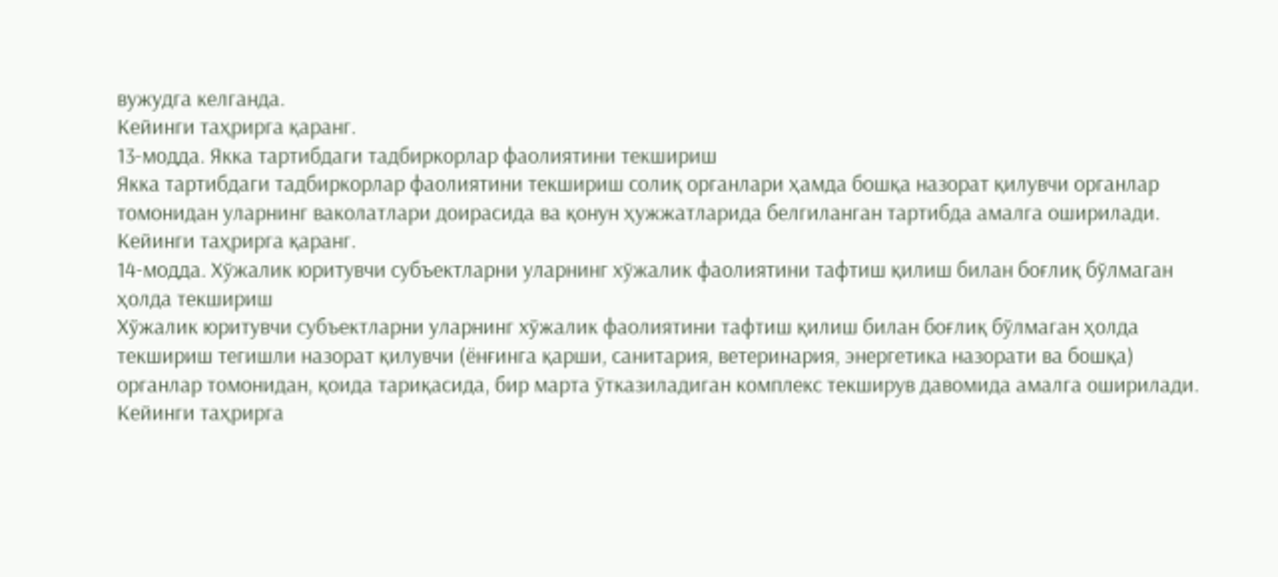вужудга келганда.
Кейинги таҳрирга қаранг.
13-модда. Якка тартибдаги тадбиркорлар фаолиятини текшириш
Якка тартибдаги тадбиркорлар фаолиятини текшириш солиқ органлари ҳамда бошқа назорат қилувчи органлар томонидан уларнинг ваколатлари доирасида ва қонун ҳужжатларида белгиланган тартибда амалга оширилади.
Кейинги таҳрирга қаранг.
14-модда. Хўжалик юритувчи субъектларни уларнинг хўжалик фаолиятини тафтиш қилиш билан боғлиқ бўлмаган ҳолда текшириш
Хўжалик юритувчи субъектларни уларнинг хўжалик фаолиятини тафтиш қилиш билан боғлиқ бўлмаган ҳолда текшириш тегишли назорат қилувчи (ёнғинга қарши, санитария, ветеринария, энергетика назорати ва бошқа) органлар томонидан, қоида тариқасида, бир марта ўтказиладиган комплекс текширув давомида амалга оширилади.
Кейинги таҳрирга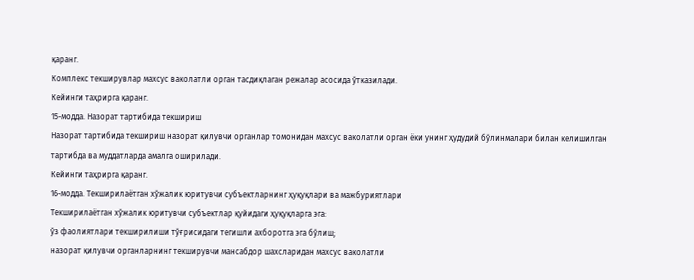қаранг.
Комплекс текширувлар махсус ваколатли орган тасдиқлаган режалар асосида ўтказилади.
Кейинги таҳрирга қаранг.
15-модда. Назорат тартибида текшириш
Назорат тартибида текшириш назорат қилувчи органлар томонидан махсус ваколатли орган ёки унинг ҳудудий бўлинмалари билан келишилган тартибда ва муддатларда амалга оширилади.
Кейинги таҳрирга қаранг.
16-модда. Текширилаётган хўжалик юритувчи субъектларнинг ҳуқуқлари ва мажбуриятлари
Текширилаётган хўжалик юритувчи субъектлар қуйидаги ҳуқуқларга эга:
ўз фаолиятлари текширилиши тўғрисидаги тегишли ахборотга эга бўлиш;
назорат қилувчи органларнинг текширувчи мансабдор шахсларидан махсус ваколатли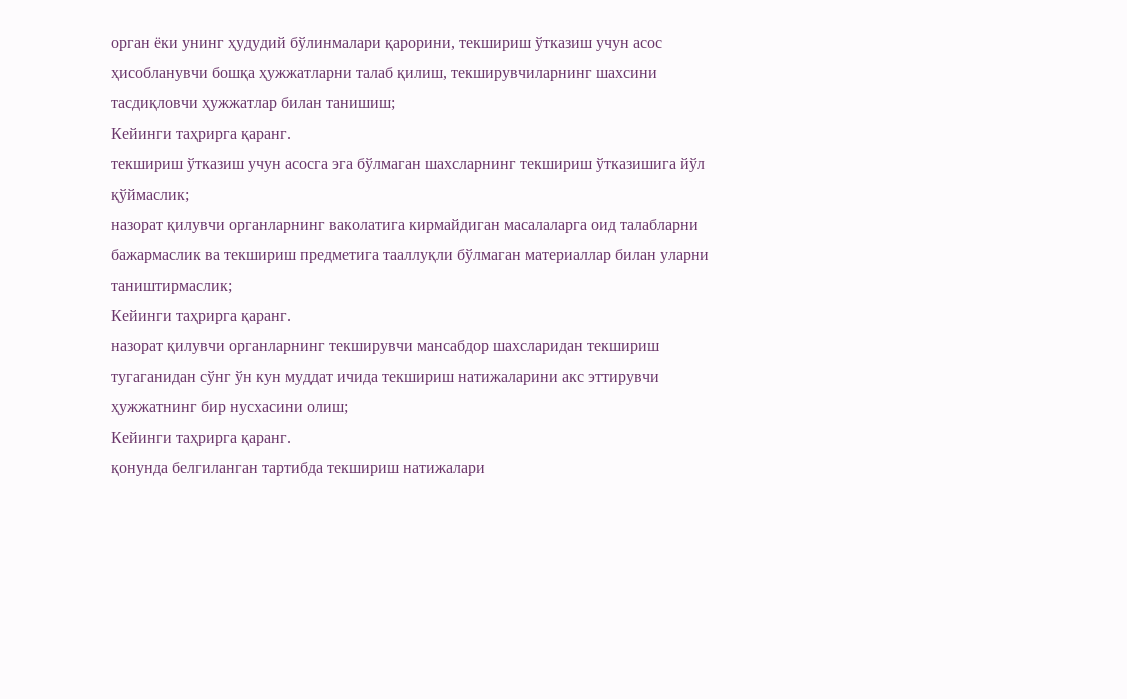орган ёки унинг ҳудудий бўлинмалари қарорини, текшириш ўтказиш учун асос ҳисобланувчи бошқа ҳужжатларни талаб қилиш, текширувчиларнинг шахсини тасдиқловчи ҳужжатлар билан танишиш;
Кейинги таҳрирга қаранг.
текшириш ўтказиш учун асосга эга бўлмаган шахсларнинг текшириш ўтказишига йўл қўймаслик;
назорат қилувчи органларнинг ваколатига кирмайдиган масалаларга оид талабларни бажармаслик ва текшириш предметига тааллуқли бўлмаган материаллар билан уларни таништирмаслик;
Кейинги таҳрирга қаранг.
назорат қилувчи органларнинг текширувчи мансабдор шахсларидан текшириш тугаганидан сўнг ўн кун муддат ичида текшириш натижаларини акс эттирувчи ҳужжатнинг бир нусхасини олиш;
Кейинги таҳрирга қаранг.
қонунда белгиланган тартибда текшириш натижалари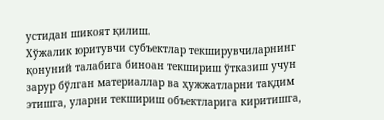устидан шикоят қилиш.
Хўжалик юритувчи субъектлар текширувчиларнинг қонуний талабига биноан текшириш ўтказиш учун зарур бўлган материаллар ва ҳужжатларни тақдим этишга, уларни текшириш объектларига киритишга,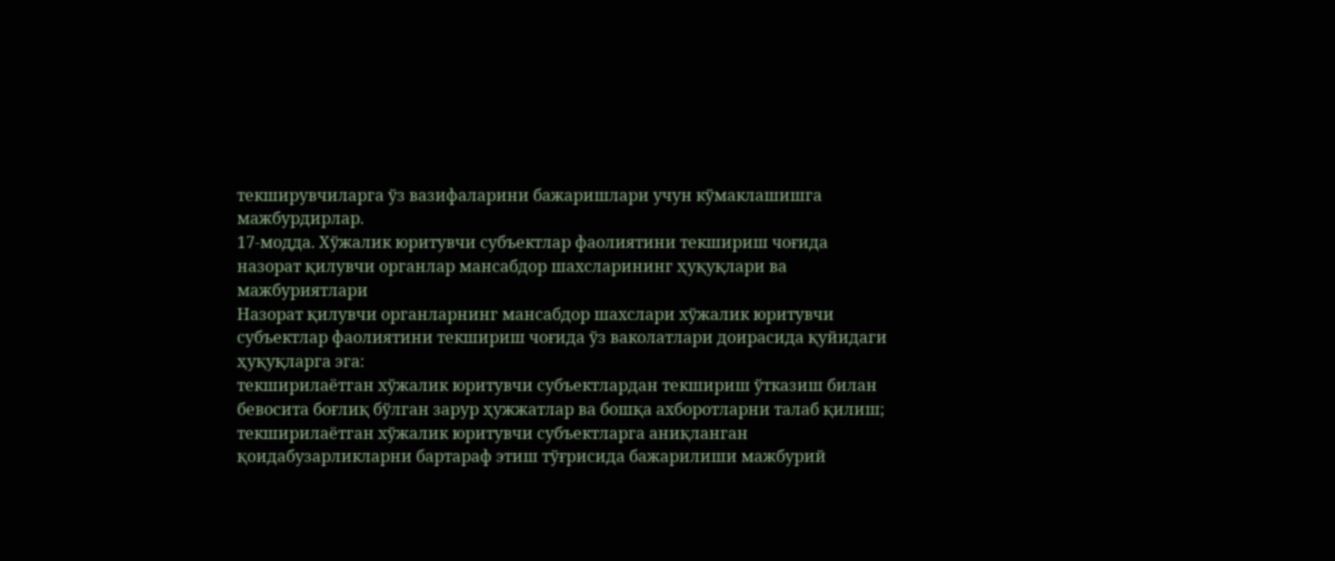текширувчиларга ўз вазифаларини бажаришлари учун кўмаклашишга мажбурдирлар.
17-модда. Хўжалик юритувчи субъектлар фаолиятини текшириш чоғида назорат қилувчи органлар мансабдор шахсларининг ҳуқуқлари ва мажбуриятлари
Назорат қилувчи органларнинг мансабдор шахслари хўжалик юритувчи субъектлар фаолиятини текшириш чоғида ўз ваколатлари доирасида қуйидаги ҳуқуқларга эга:
текширилаётган хўжалик юритувчи субъектлардан текшириш ўтказиш билан бевосита боғлиқ бўлган зарур ҳужжатлар ва бошқа ахборотларни талаб қилиш;
текширилаётган хўжалик юритувчи субъектларга аниқланган қоидабузарликларни бартараф этиш тўғрисида бажарилиши мажбурий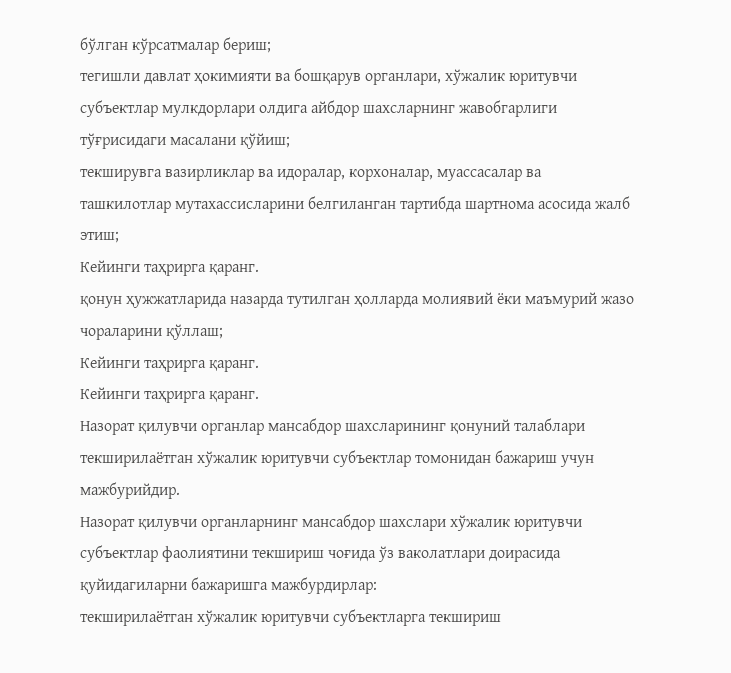бўлган кўрсатмалар бериш;
тегишли давлат ҳокимияти ва бошқарув органлари, хўжалик юритувчи субъектлар мулкдорлари олдига айбдор шахсларнинг жавобгарлиги тўғрисидаги масалани қўйиш;
текширувга вазирликлар ва идоралар, корхоналар, муассасалар ва ташкилотлар мутахассисларини белгиланган тартибда шартнома асосида жалб этиш;
Кейинги таҳрирга қаранг.
қонун ҳужжатларида назарда тутилган ҳолларда молиявий ёки маъмурий жазо чораларини қўллаш;
Кейинги таҳрирга қаранг.
Кейинги таҳрирга қаранг.
Назорат қилувчи органлар мансабдор шахсларининг қонуний талаблари текширилаётган хўжалик юритувчи субъектлар томонидан бажариш учун мажбурийдир.
Назорат қилувчи органларнинг мансабдор шахслари хўжалик юритувчи субъектлар фаолиятини текшириш чоғида ўз ваколатлари доирасида қуйидагиларни бажаришга мажбурдирлар:
текширилаётган хўжалик юритувчи субъектларга текшириш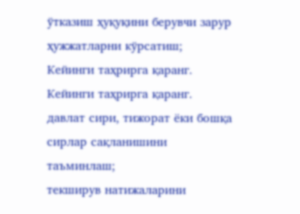ўтказиш ҳуқуқини берувчи зарур ҳужжатларни кўрсатиш;
Кейинги таҳрирга қаранг.
Кейинги таҳрирга қаранг.
давлат сири, тижорат ёки бошқа сирлар сақланишини таъминлаш;
текширув натижаларини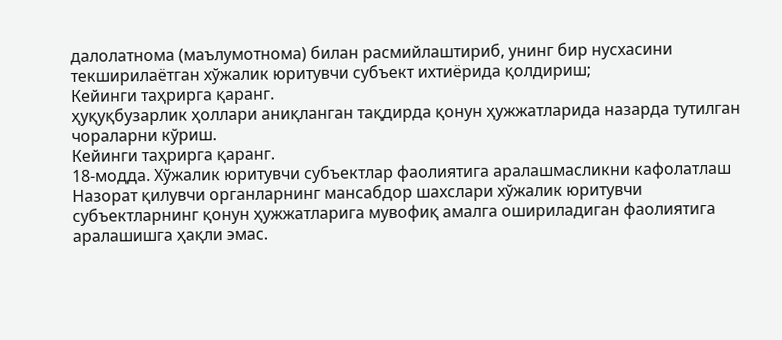далолатнома (маълумотнома) билан расмийлаштириб, унинг бир нусхасини текширилаётган хўжалик юритувчи субъект ихтиёрида қолдириш;
Кейинги таҳрирга қаранг.
ҳуқуқбузарлик ҳоллари аниқланган тақдирда қонун ҳужжатларида назарда тутилган чораларни кўриш.
Кейинги таҳрирга қаранг.
18-модда. Хўжалик юритувчи субъектлар фаолиятига аралашмасликни кафолатлаш
Назорат қилувчи органларнинг мансабдор шахслари хўжалик юритувчи субъектларнинг қонун ҳужжатларига мувофиқ амалга ошириладиган фаолиятига аралашишга ҳақли эмас.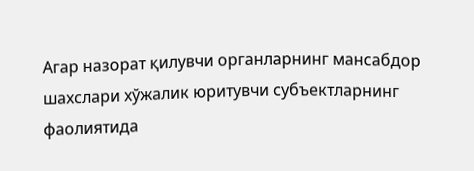Агар назорат қилувчи органларнинг мансабдор шахслари хўжалик юритувчи субъектларнинг фаолиятида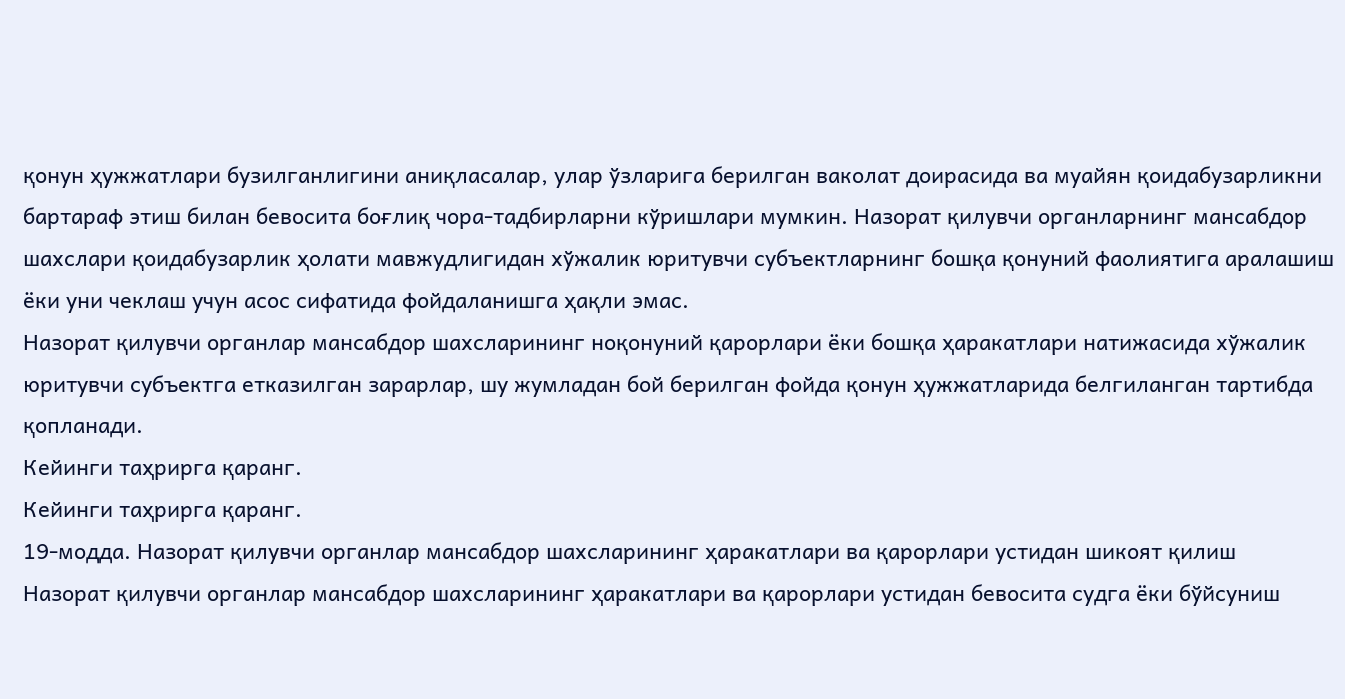қонун ҳужжатлари бузилганлигини аниқласалар, улар ўзларига берилган ваколат доирасида ва муайян қоидабузарликни бартараф этиш билан бевосита боғлиқ чора-тадбирларни кўришлари мумкин. Назорат қилувчи органларнинг мансабдор шахслари қоидабузарлик ҳолати мавжудлигидан хўжалик юритувчи субъектларнинг бошқа қонуний фаолиятига аралашиш ёки уни чеклаш учун асос сифатида фойдаланишга ҳақли эмас.
Назорат қилувчи органлар мансабдор шахсларининг ноқонуний қарорлари ёки бошқа ҳаракатлари натижасида хўжалик юритувчи субъектга етказилган зарарлар, шу жумладан бой берилган фойда қонун ҳужжатларида белгиланган тартибда қопланади.
Кейинги таҳрирга қаранг.
Кейинги таҳрирга қаранг.
19-модда. Назорат қилувчи органлар мансабдор шахсларининг ҳаракатлари ва қарорлари устидан шикоят қилиш
Назорат қилувчи органлар мансабдор шахсларининг ҳаракатлари ва қарорлари устидан бевосита судга ёки бўйсуниш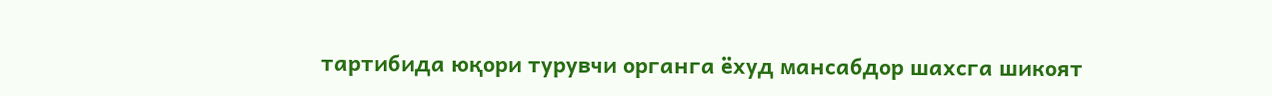тартибида юқори турувчи органга ёхуд мансабдор шахсга шикоят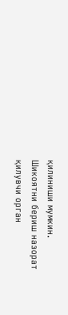қилиниши мумкин.
Шикоятни бериш назорат қилувчи орган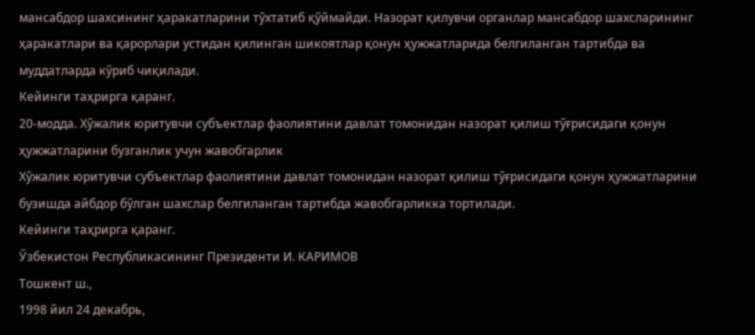мансабдор шахсининг ҳаракатларини тўхтатиб қўймайди. Назорат қилувчи органлар мансабдор шахсларининг ҳаракатлари ва қарорлари устидан қилинган шикоятлар қонун ҳужжатларида белгиланган тартибда ва муддатларда кўриб чиқилади.
Кейинги таҳрирга қаранг.
20-модда. Хўжалик юритувчи субъектлар фаолиятини давлат томонидан назорат қилиш тўғрисидаги қонун ҳужжатларини бузганлик учун жавобгарлик
Хўжалик юритувчи субъектлар фаолиятини давлат томонидан назорат қилиш тўғрисидаги қонун ҳужжатларини бузишда айбдор бўлган шахслар белгиланган тартибда жавобгарликка тортилади.
Кейинги таҳрирга қаранг.
Ўзбекистон Республикасининг Президенти И. КАРИМОВ
Тошкент ш.,
1998 йил 24 декабрь,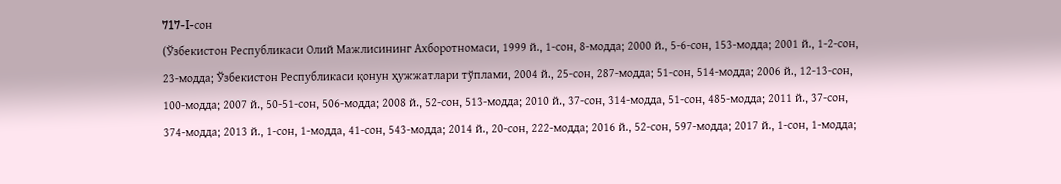717-I-сон
(Ўзбекистон Республикаси Олий Мажлисининг Ахборотномаси, 1999 й., 1-сон, 8-модда; 2000 й., 5-6-сон, 153-модда; 2001 й., 1-2-сон, 23-модда; Ўзбекистон Республикаси қонун ҳужжатлари тўплами, 2004 й., 25-сон, 287-модда; 51-сон, 514-модда; 2006 й., 12-13-сон, 100-модда; 2007 й., 50-51-сон, 506-модда; 2008 й., 52-сон, 513-модда; 2010 й., 37-сон, 314-модда, 51-сон, 485-модда; 2011 й., 37-сон, 374-модда; 2013 й., 1-сон, 1-модда, 41-сон, 543-модда; 2014 й., 20-сон, 222-модда; 2016 й., 52-сон, 597-модда; 2017 й., 1-сон, 1-модда;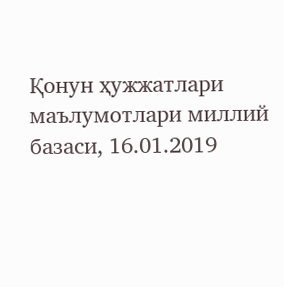Қонун ҳужжатлари маълумотлари миллий базаси, 16.01.2019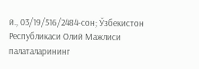й., 03/19/516/2484-сон; Ўзбекистон Республикаси Олий Мажлиси палаталарининг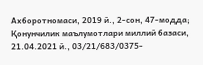Ахборотномаси, 2019 й., 2-сон, 47-модда; Қонунчилик маълумотлари миллий базаси, 21.04.2021 й., 03/21/683/0375-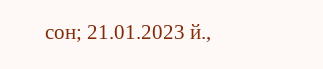сон; 21.01.2023 й.,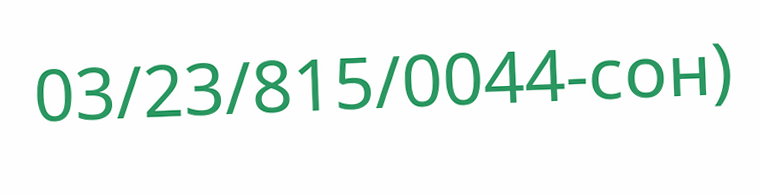03/23/815/0044-сон)